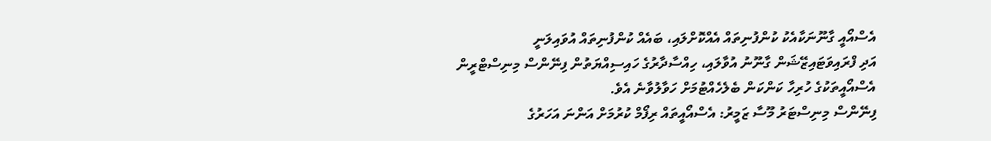އެސްއޯއީ ގާނޫނަކާއެކު ކުންފުނިތައް އެއްކޮށްލައި، ބައެއް ކުންފުނިތައް އުވައިލަނީ
އަދި ފްރައިވަޓައިޒޭޝަން ގާނޫނު އުވާލައި، ހިއްސާދާރުގެ ހައިސިއްޔަތުން ފިނޭންސް މިނިސްޓްރީން އެސްއޯއީތަކުގެ ހުރިހާ ކަންކަން ބެލެހެއްޓުމަށް ހަވާލުވާނެ އެވެ.
ފިނޭންސް މިނިސްޓަރު މޫސާ ޒަމީރު: އެސްއޯއީތައް ރިފޯމް ކުރުމަށް އަންނަ އަހަރުގެ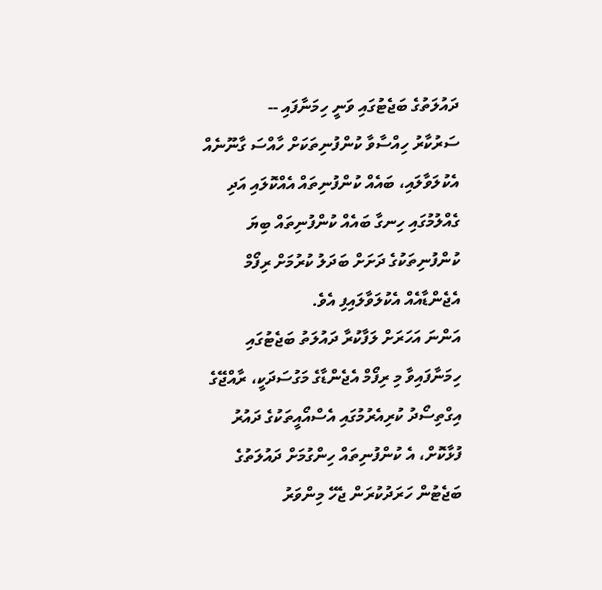ދައުލަތުގެ ބަޖެޓުގައި ވަނީ ހިމަނާފައި --
ސަރުކާރު ހިއްސާވާ ކުންފުނިތަކަށް ހާއްސަ ގާނޫނެއް އެކުލަވާލައި، ބައެއް ކުންފުނިތައް އެއްކޮލައި އަދި ގެއްލުމުގައި ހިނގާ ބައެއް ކުންފުނިތައް ބިޔަ ކުންފުނިތަކުގެ ދަށަށް ބަދަލު ކުރުމަށް ރިފޯމް އެޖެންޑާއެއް އެކުލަވާލައިފި އެވެ.
އަންނަ އަހަރަށް ލަފާކުރާ ދައުލަތު ބަޖެޓުގައި ހިމަނާފައިވާ މި ރިފޯމް އެޖެންޑާގެ މަގުސަދަކީ، ރާއްޖޭގެ އިގްތިސޯދު ކުރިއެރުމުގައި އެސްއޯއީތަކުގެ ދައުރު ފުޅާކޮށް، އެ ކުންފުނިތައް ހިންގުމަށް ދައުލަތުގެ ބަޖެޓުން ހަރަދުކުރަން ޖެހޭ މިންވަރު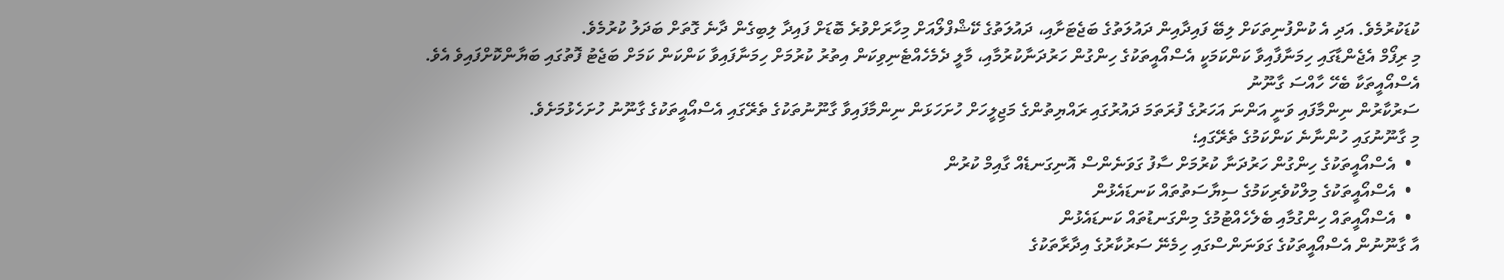ކުޑަކުރުމެވެ. އަދި އެ ކުންފުނިތަކަށް ލިބޭ ފައިދާއިން ދައުލަތުގެ ބަޖެޓަށާއި، ދައުލަތުގެ ކޭޝްފްލޯއަށް މިހާރަށްވުރެ ބޮޑަށް ފައިދާ ލިބިގެން ދާނެ ގޮތަށް ބަދަލު ކުރުމެވެ.
މި ރިފޯމް އެޖެންޑާގައި ހިމަނާފާއިވާ ކަންކަމަކީ އެސްއޯއީތަކުގެ ހިންގުން ހަރުދަނާކުރުމާއި، މާލީ ދެމެހެއްޓެނިވިކަން އިތުރު ކުރުމަށް ހިމަނާފައިވާ ކަންކަން ކަމަށް ބަޖެޓު ފޮތުގައި ބަޔާންކޮށްފައިވެ އެވެ.
އެސްއޯއީތަކާ ބެހޭ ހާއްސަ ގާނޫނު
ސަރުކާރުން ނިންމާފައި ވަނީ އަންނަ އަހަރުގެ ފުރަތަމަ ދައުރުގައި ރައްޔިތުންގެ މަޖިލީހަށް ހުށަހަޅަން ނިންމާފައިވާ ގާނޫނުތަކުގެ ތެރޭގައި އެސްއޯއީތަކުގެ ގާނޫނު ހުށަހެޅުމަށެވެ.
މި ގާނޫނުގައި ހުންނާނެ ކަންކަމުގެ ތެރޭގައި؛
  •  އެސްއޯއީތަކުގެ ހިންގުން ހަރުދަނާ ކުރުމަށް ސާފު ގަވަނެންސް އޮނިގަނޑެއް ގާއިމް ކުރުން
  •  އެސްއޯއީތަކުގެ މިލްކުވެރިކަމުގެ ސިޔާސަތުތައް ކަނޑައެޅުން
  •  އެސްއޯއީތައް ހިންގުމާއި ބެލެހެއްޓުމުގެ މިންގަނޑުތައް ކަނޑައެޅުން
އާ ގާނޫނުން އެސްއޯއީތަކުގެ ގަވަނަންސްގައި ހިމެނޭ ސަރުކާރުގެ އިދާރާތަކުގެ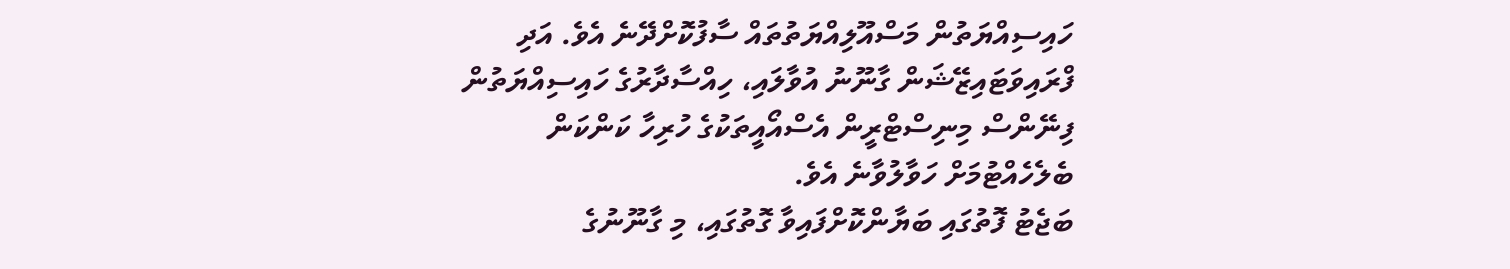ހައިސިއްޔަތުން މަސްއޫލިއްޔަތުތައް ސާފުކޮށްދޭނެ އެވެ. އަދި ފްރައިވަޓައިޒޭޝަން ގާނޫނު އުވާލައި، ހިއްސާދާރުގެ ހައިސިއްޔަތުން ފިނޭންސް މިނިސްޓްރީން އެސްއޯއީތަކުގެ ހުރިހާ ކަންކަން ބެލެހެއްޓުމަށް ހަވާލުވާނެ އެވެ.
ބަޖެޓު ފޮތުގައި ބަޔާންކޮށްފައިވާ ގޮތުގައި، މި ގާނޫނުގެ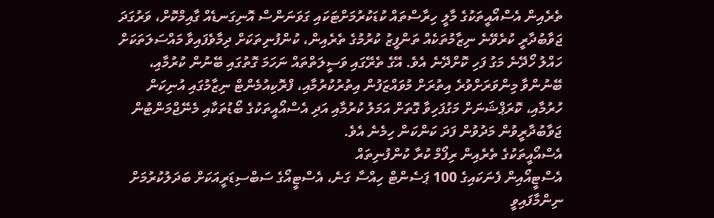ތެރެއިން އެސްއޯއީތަކުގެ މާލީ ހިރާސްތައް ކުޑަކުރުމަށްޓަކައި ގަވަނަންސް އޮނިގަނޑެއް ގާއިމްކޮށް، ވަރުގަދަ ޖަވާބުދާރީ ކުރެވޭނެ ނިޒާމުތަކެއް ތަންފީޒު ކުރުމުގެ ތެރެއިން، ކުންފުނިތަކަށް ދިމާވެފައިވާ މައްސަލަތަކަށް ހައްލު ހޯދޭނެ މަގު ފަހި ކޮށްދޭނެ އެވެ. އޭގެ ތެރޭގައި ވަސީލަތްތައް ނަހަމަ ގޮތުގައި ބޭނުން ކުރުމާއި، ބޭނުންވާ މިންވަރަށްވުރެ އިތުރަށް މުވައްޒަފުން އިތުރުކުރުމާއި، ފްރޮކިއުމެންޓް ނިޒާމުގައި އުނިކަން ހުރުމާއި، ކޮރަޕްޝަނަށް މަގުފަހިވާ ގޮތަށް އަމަލު ކުރުމާއި އަދި އެސްއޯއީތަކުގެ ބޯޑުތަކާއި މެނޭޖްމަންޓުން ޖަވާބުދާރީވުން މަދުވުން ފަދަ ކަންކަން ހިމެނެ އެވެ.
އެސްއޯއީތަކުގެ ތެރެއިން ރިފޯމް ކުރާ ކުންފުނިތައް
އެސްޓީއޯއިން ފެނަކައިގެ 100 ޕަސެންޓް ހިއްސާ ގަނެ، އެސްޓީއޯގެ ސަބްސިޑަރީއަކަށް ބަދަލުކުރުމަށް ނިންމާފައިވީ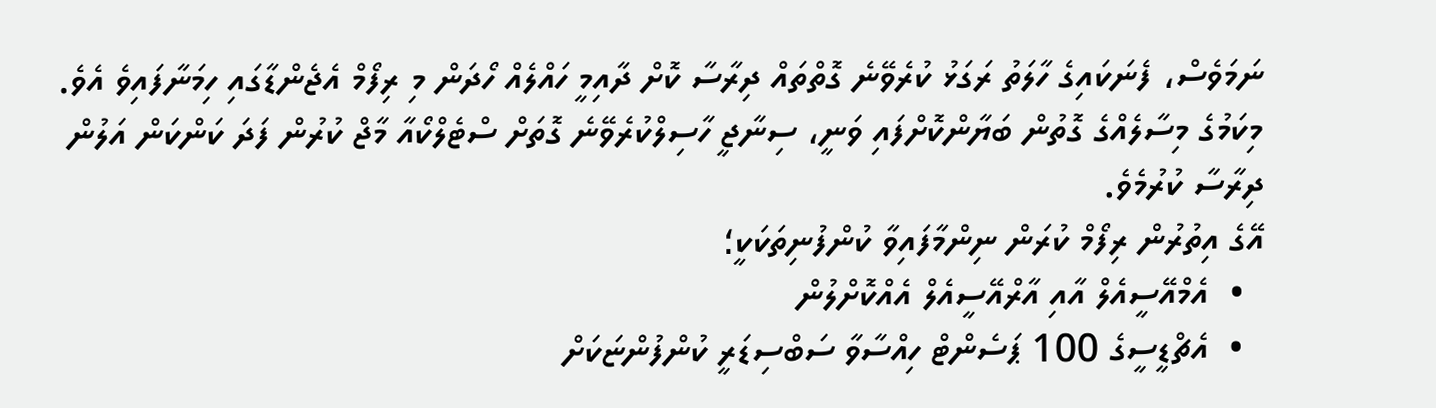ނަމަވެސް، ފެނަކައިގެ ހާލަތު ރަގަޅު ކުރެވޭނެ ގޮތްތައް ދިރާސާ ކޮށް ދާއިމީ ހައްލެއް ހޯދަން މި ރިފޯމް އެޖެންޑާގައި ހިމަނާފައިވެ އެވެ. މިކަމުގެ މިސާލެއްގެ ގޮތުން ބަޔާންކޮށްފައި ވަނީ، ސިނާޖީ ހާސިލްކުރެވޭނެ ގޮތަށް ސްޓެލްކޯއާ މާޖް ކުރުން ފަދަ ކަންކަން އަލުން ދިރާސާ ކުރުމެވެ.
އޭގެ އިތުރުން ރިފޯމް ކުރަން ނިންމާފައިވާ ކުންފުނިތަކަކީ؛
  •  އެމްއޭސީއެލް އާއި އާރްއޭސީއެލް އެއްކޮށްލުން
  •  އެޗްޑީސީގެ 100 ޕަސެންޓް ހިއްސާވާ ސަބްސިޑަރީ ކުންފުންޏަކަށް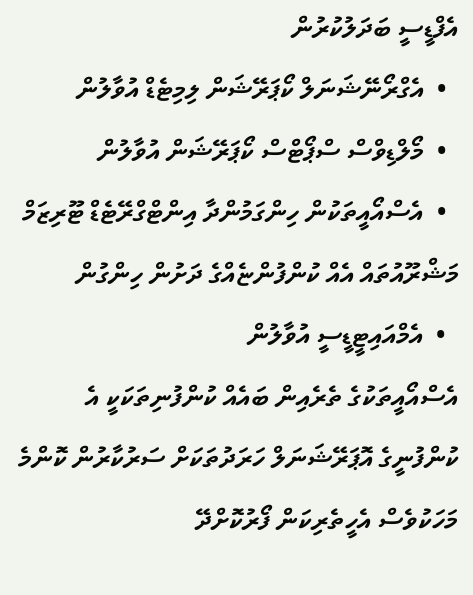އެފްޑީސީ ބަދަލުކުރުން
  •  އެގްރޯނޭޝަނަލް ކޯޕަރޭޝަން ލިމިޓެޑް އުވާލުން
  •  މޯލްޑިވްސް ސްޕޯޓްސް ކޯޕަރޭޝަން އުވާލުން
  •  އެސްއޯއީތަކުން ހިންގަމުންދާ އިންޓްގްރޭޓެޑް ޓޫރިޒަމް މަޝްރޫއުތައް އެއް ކުންފުންޏެއްގެ ދަށުން ހިންގުން
  •  އެމްއައިޓީޑީސީ އުވާލުން
އެސްއޯއީތަކުގެ ތެރެއިން ބައެއް ކުންފުނިތަކަކީ އެ ކުންފުނީގެ އޮޕަރޭޝަނަލް ހަރަދުތަކަށް ސަރުކާރުން ކޮންމެ މަހަކުވެސް އެހީތެރިކަން ފޯރުކޮށްދޭ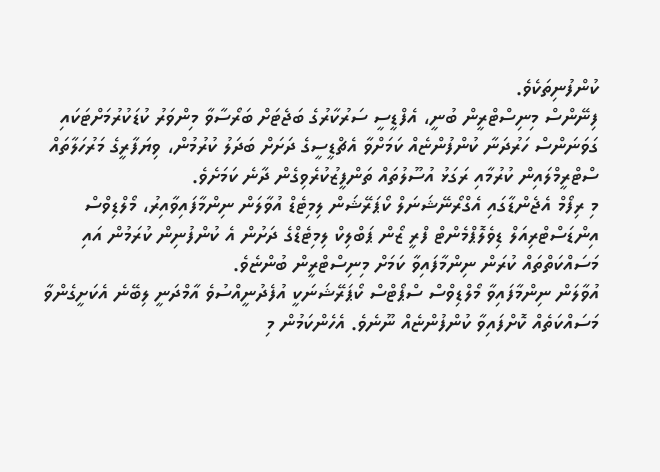ކުންފުނިތަކެވެ.
ފިނޭންސް މިނިސްޓްރީން ބުނީ، އެފްޑީސީ ސަރުކާރުގެ ބަޖެޓަށް ބަރޯސާވާ މިންވަރު ކުޑަކުރުމަށްޓަކައި ގަވަނަންސް ހަރުދަނާ ކުންފުންޏެއް ކަމަށްވާ އެޗްޑީސީގެ ދަށަށް ބަދަލު ކުރުމުން، ވިޔަފާރީގެ މަރުހަލާތައް ސްޓްރީމްލައިން ކުރުމާއި ރަގަޅު އުސޫލުތައް ތަންފީޒުކުރެވިގެން ދާނެ ކަމަށެވެ.
މި ރިފޯމް އެޖެންޑާގައި އެގްރޯނޭޝަނަލް ކޯޕަރޭޝަން ލިމިޓެޑް އުވާލަން ނިންމާފައިވާއިރު، މޯލްޑިވްސް އިންޑަސްޓްރިއަލް ޑިވެލޮޕްމެންޓް ފްރީ ޒޯން ޕަބްލިކް ލިމިޓެޑްގެ ދަށުން އެ ކުންފުނިން ކުރަމުން އައި މަސައްކަތްތައް ކުރަން ނިންމާފައިވާ ކަމަށް މިނިސްޓްރީން ބުންޏެވެ.
އުވާލަން ނިންމާފައިވާ މޯލްޑިވްސް ސްޕޯޓްސް ކޯޕަރޭޝަނަކީ އުފެދުނީއްސުވެ އާމްދަނީ ލިބޭނެ އެކަށީގެންވާ މަސައްކަތެއް ކޮށްފައިވާ ކުންފުންޏެއް ނޫނެވެ. އެހެންކަމުން މި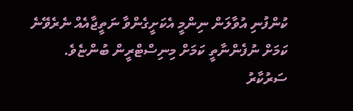ކުންފުނި އުވާލަން ނިންމީ އެކަށީގެންވާ ނަތީޖާއެއް ނެރެވޭނެ ކަމަށް ނުފެންނާތީ ކަމަށް މިނިސްޓްރީން ބުންޏެވެ.
ސަރުކާރު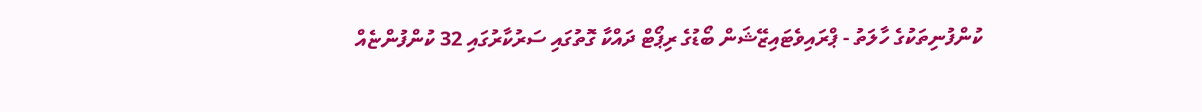ކުންފުނިތަކުގެ ހާލަތު - ޕްރައިވެޓައިޒޭޝަން ބޯޑުގެ ރިޕޯޓް ދައްކާ ގޮތުގައި ސަރުކާރުގައި 32 ކުންފުންޏެއް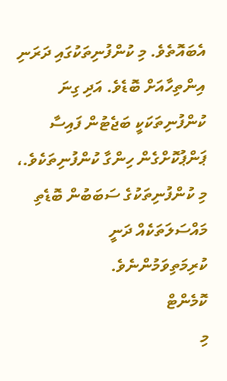އެބައޮތެވެ. މި ކުންފުނިތަކުގައި ދަރަނި އިންތިހާއަށް ބޮޑެވެ. އަދި ގިނަ ކުންފުނިތަކަކީ ބަޖެޓުން ފައިސާ ޕަންޕުކޮށްގެން ހިންގާ ކުންފުނިތަކެވެ.، މި ކުންފުނިތަކުގެ ސަބަބުން ބޮޑެތި މައްސަލަތަކެއް ދަނީ ކުރިމަތިވަމުންނެވެ.
ކޮމެންޓް
މި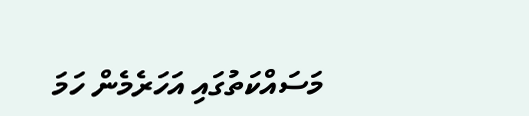މަސައްކަތުގައި އަހަރެމެން ހަމަ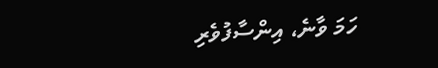ހަމަ ވާނެ، އިންސާފުވެރި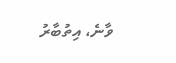ވާނެ، އިތުބާރު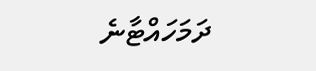ދަމަހައްޓާނެ